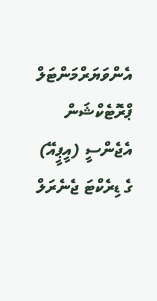އެންވަޔަރްމަންޓަލް ޕްރޮޓެކްޝަން އެޖެންސީ (އީޕީއޭ) ގެ ޑިރެކްޓަ ޖެނެރަލް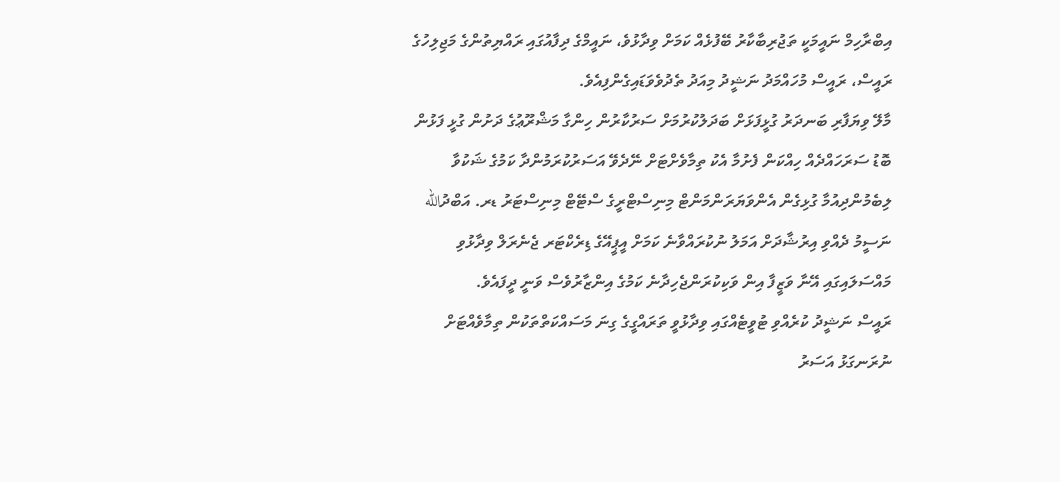އިބްރާހިމް ނައީމަކީ ތަޖުރިބާކާރު ބޭފުޅެއް ކަމަށް ވިދާޅުވެ، ނައީމްގެ ދިފާއުގައި ރައްޔިތުންގެ މަޖިލިހުގެ ރައީސް، ރައީސް މުހައްމަދު ނަޝީދު މިއަދު ތެދުވެވަޑައިގެންފިއެވެ.
މާލޭ ވިޔަފާރި ބަނދަރު ގުޅީފަޅަށް ބަދަލުކުރުމަށް ސަރުކާރުން ހިންގާ މަޝްރޫޢުގެ ދަށުން ގުޅީ ފަޅުން ބޮޑު ސަރަހައްދެއް ހިއްކަން ފެށުމާ އެކު ތިމާވެށްޓަށް ނޭދެވޭ އަސަރުކުރަމުންދާ ކަމުގެ ޝަކުވާ ލިބެމުންދިއުމާ ގުޅިގެން އެންވަޔަރަންމަންޓް މިނިސްޓްރީގެ ސްޓޭޓް މިނިސްޓަރު ޑރ. އަބްދުالله ނަސީމު ދެއްވި އިރުޝާދަށް އަމަލު ނުކުރައްވާނެ ކަމަށް އީޕީއޭގެ ޑިރެކްޓަރ ޖެނެރަލް ވިދާޅުވި މައްސަލައިގައި އޭނާ ވަޒީފާ އިން ވަކިކުރަންޖެހިދާނެ ކަމުގެ އިންޒާރުވެސް ވަނީ ދީފައެވެ.
ރައީސް ނަޝީދު ކުރެއްވި ޓުވީޓެއްގައި ވިދާޅުވީ ތަރައްގީގެ ގިނަ މަސައްކަތްތަކުން ތިމާވެއްޓަށް ނުރަނގަޅު އަސަރު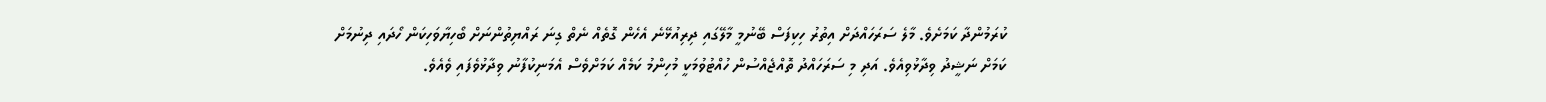ކުރަމުންދާ ކަމަށެވެ. މާލެ ސަރަހައްދަށް އިތުރު ހިކިފަސް ބޭނުމީ މާލޭގައި ދިރިއުޅޭނެ އެހެން ގޮތެއް ނެތް ގިނަ ރައްޔިތުންނަށް ބޯހިޔާވަހިކަން ހޯދައި ދިނުމަށް ކަމަށް ނަޝީދު ވިދާޅުވިއެވެ. އަދި މި ސަރަހައްދު ތޮއްޖެއްސުން ހުއްޓުވުމަކީ މުހިންމު ކަމެއް ކަމަށްވެސް އެމަނިކުފާނު ވިދާޅުވެފައި ވެއެވެ.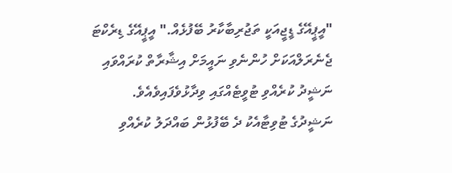"އީޕީއޭގެ ޑީޖީއަކީ ތަޖުރިބާކާރު ބޭފުޅެއް." އީޕީއޭގެ ޑިރެކްޓަ ޖެނެރަލްއަކަށް ހުންނެވި ނައީމަށް އިޝާރާތް ކުރައްވައި ނަޝީދު ކުރެއްވި ޓުވީޓެއްގައި ވިދާޅުވެފައިވެއެވެ.
ނަޝީދުގެ ޓުވިޓާއެކު ދެ ބޭފުޅުން ބައްދަލު ކުރެއްވި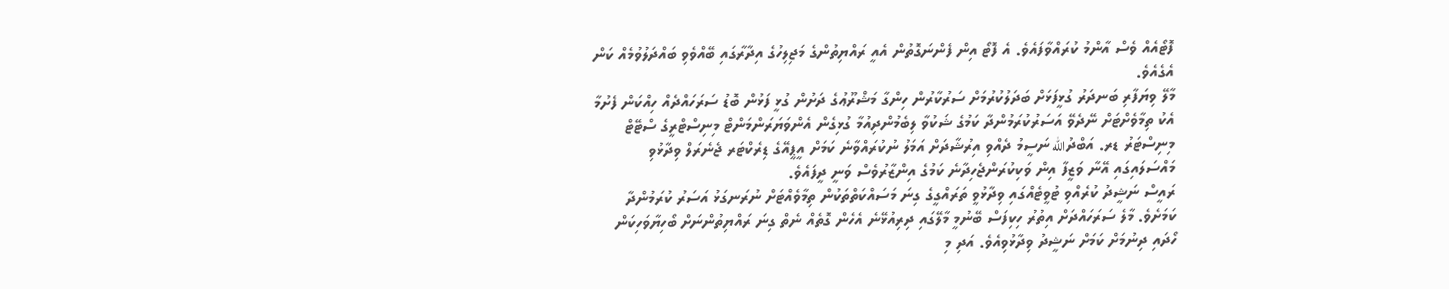ފޮޓޯއެއް ވެސް އާންމު ކުރައްވާފައެވެ. އެ ފޮޓޯ އިން ފެންނަގޮތުން އެއީ ރައްޔިތުންގެ މަޖިލިހުގެ އިދާރާގައި ބޭއްވެވި ބައްދަލުވުމެއް ކަން އެގެއެވެ.
މާލޭ ވިޔަފާރި ބަނދަރު ގުޅީފަޅަށް ބަދަލުކުރުމަށް ސަރުކާރުން ހިންގާ މަޝްރޫޢުގެ ދަށުން ގުޅީ ފަޅުން ބޮޑު ސަރަހައްދެއް ހިއްކަން ފެށުމާ އެކު ތިމާވެށްޓަށް ނޭދެވޭ އަސަރުކުރަމުންދާ ކަމުގެ ޝަކުވާ ލިބެމުންދިއުމާ ގުޅިގެން އެންވަޔަރަންމަންޓް މިނިސްޓްރީގެ ސްޓޭޓް މިނިސްޓަރު ޑރ. އަބްދުالله ނަސީމު ދެއްވި އިރުޝާދަށް އަމަލު ނުކުރައްވާނެ ކަމަށް އީޕީއޭގެ ޑިރެކްޓަރ ޖެނެރަލް ވިދާޅުވި މައްސަލައިގައި އޭނާ ވަޒީފާ އިން ވަކިކުރަންޖެހިދާނެ ކަމުގެ އިންޒާރުވެސް ވަނީ ދީފައެވެ.
ރައީސް ނަޝީދު ކުރެއްވި ޓުވީޓެއްގައި ވިދާޅުވީ ތަރައްގީގެ ގިނަ މަސައްކަތްތަކުން ތިމާވެއްޓަށް ނުރަނގަޅު އަސަރު ކުރަމުންދާ ކަމަށެވެ. މާލެ ސަރަހައްދަށް އިތުރު ހިކިފަސް ބޭނުމީ މާލޭގައި ދިރިއުޅޭނެ އެހެން ގޮތެއް ނެތް ގިނަ ރައްޔިތުންނަށް ބޯހިޔާވަހިކަން ހޯދައި ދިނުމަށް ކަމަށް ނަޝީދު ވިދާޅުވިއެވެ. އަދި މި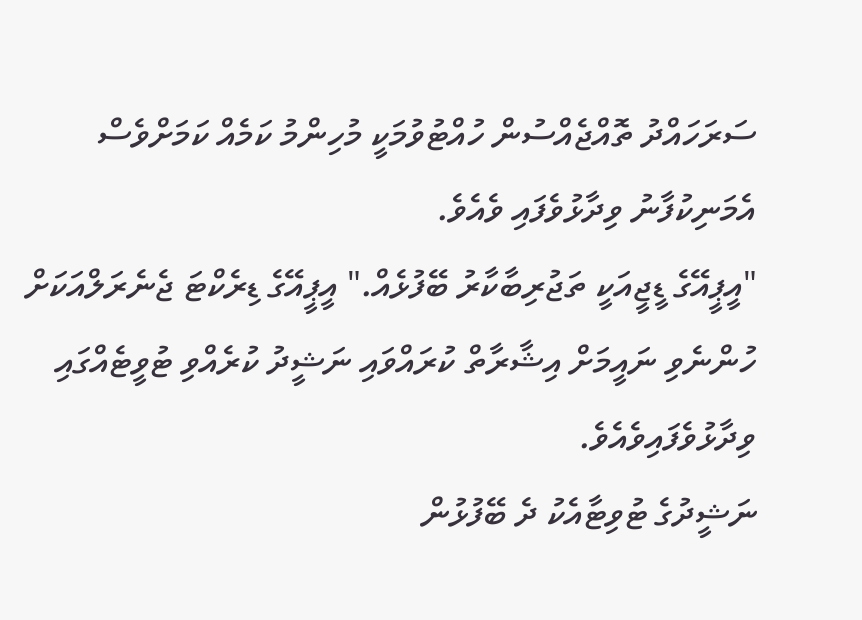ސަރަހައްދު ތޮއްޖެއްސުން ހުއްޓުވުމަކީ މުހިންމު ކަމެއް ކަމަށްވެސް އެމަނިކުފާނު ވިދާޅުވެފައި ވެއެވެ.
"އީޕީއޭގެ ޑީޖީއަކީ ތަޖުރިބާކާރު ބޭފުޅެއް." އީޕީއޭގެ ޑިރެކްޓަ ޖެނެރަލްއަކަށް ހުންނެވި ނައީމަށް އިޝާރާތް ކުރައްވައި ނަޝީދު ކުރެއްވި ޓުވީޓެއްގައި ވިދާޅުވެފައިވެއެވެ.
ނަޝީދުގެ ޓުވިޓާއެކު ދެ ބޭފުޅުން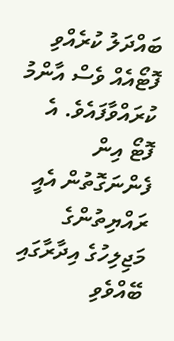ބައްދަލު ކުރެއްވި ފޮޓޯއެއް ވެސް އާންމު ކުރައްވާފައެވެ. އެ ފޮޓޯ އިން ފެންނަގޮތުން އެއީ ރައްޔިތުންގެ މަޖިލިހުގެ އިދާރާގައި ބޭއްވެވި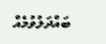ބައްދަލުވުމެއް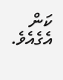ކަން އެގެއެވެ.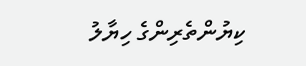ކިޔުންތެރިންގެ ހިޔާލު